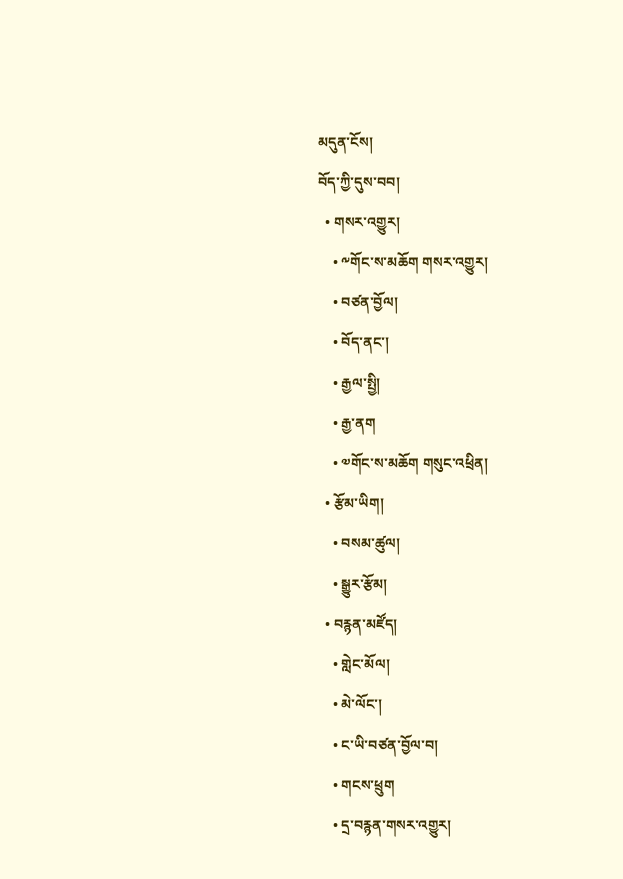མདུན་ངོས།
བོད་ཀྱི་དུས་བབ།
  • གསར་འགྱུར།
    • ༸གོང་ས་མཆོག གསར་འགྱུར།
    • བཙན་བྱོལ།
    • བོད་ནང་།
    • རྒྱལ་སྤྱི།
    • རྒྱ་ནག
    • ༧གོང་ས་མཆོག གསུང་འཕྲིན།
  • རྩོམ་ཡིག།
    • བསམ་ཚུལ།
    • སྒྱུར་རྩོམ།
  • བརྙན་མཛོད།
    • གླེང་མོལ།
    • མེ་ལོང་།
    • ང་ཡི་བཙན་བྱོལ་བ།
    • གངས་ཕྲུག
    • དྲ་བརྙན་གསར་འགྱུར།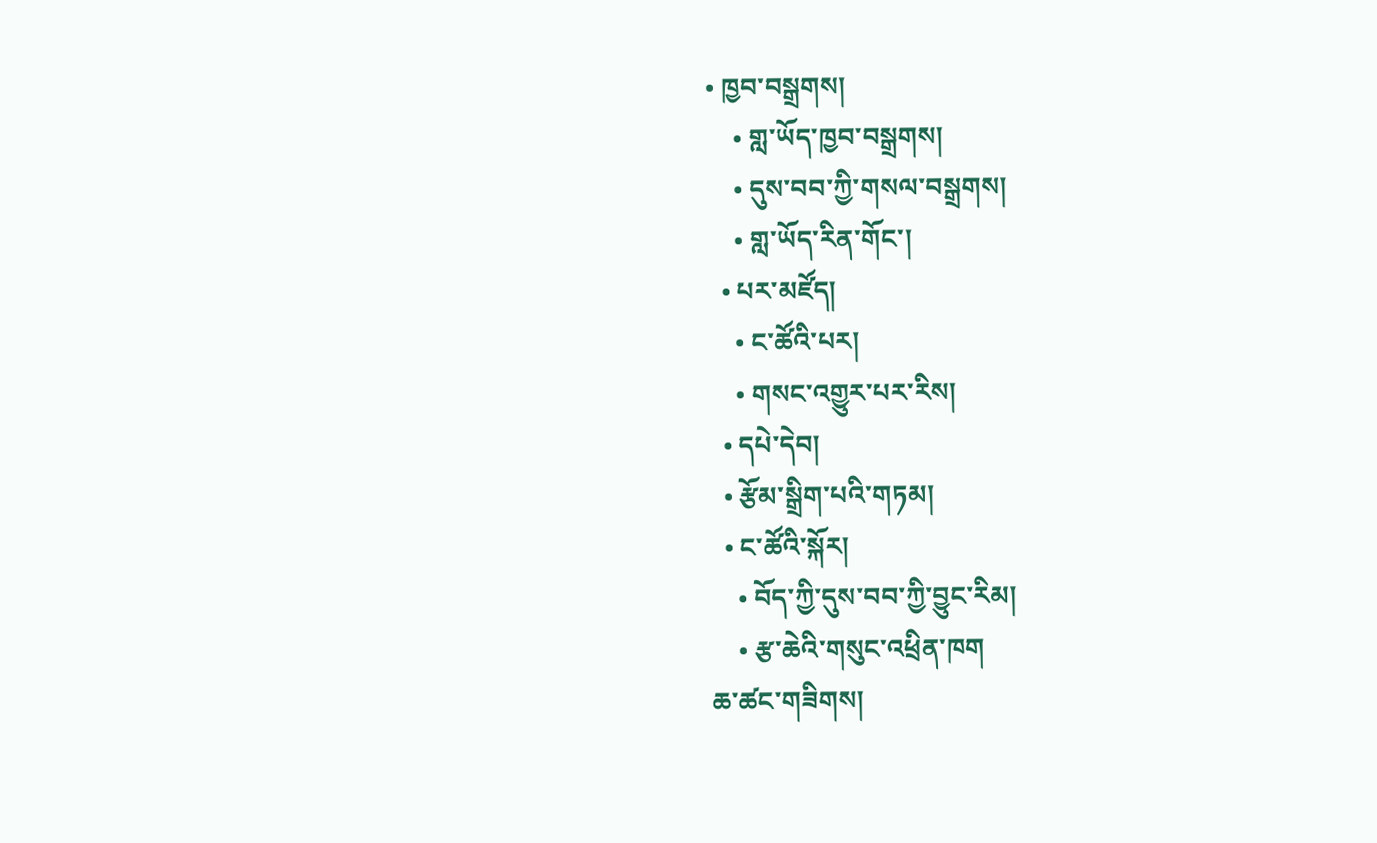• ཁྱབ་བསྒྲགས།
    • གླ་ཡོད་ཁྱབ་བསྒྲགས།
    • དུས་བབ་ཀྱི་གསལ་བསྒྲགས།
    • གླ་ཡོད་རིན་གོང་།
  • པར་མཛོད།
    • ང་ཚོའི་པར།
    • གསང་འགྱུར་པར་རིས།
  • དཔེ་དེབ།
  • རྩོམ་སྒྲིག་པའི་གཏམ།
  • ང་ཚོའི་སྐོར།
    • བོད་ཀྱི་དུས་བབ་ཀྱི་བྱུང་རིམ།
    • རྩ་ཆེའི་གསུང་འཕྲིན་ཁག
ཆ་ཚང་གཟིགས།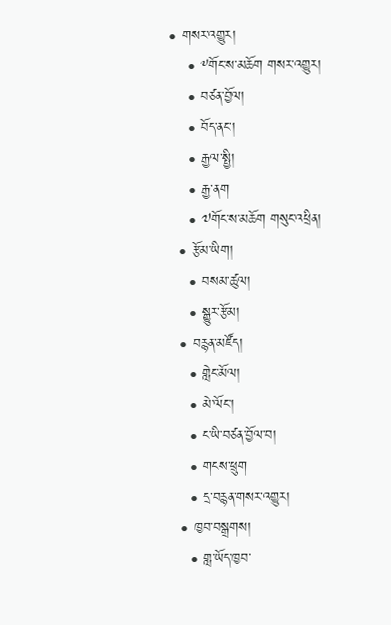• གསར་འགྱུར།
    • ༸གོང་ས་མཆོག གསར་འགྱུར།
    • བཙན་བྱོལ།
    • བོད་ནང་།
    • རྒྱལ་སྤྱི།
    • རྒྱ་ནག
    • ༧གོང་ས་མཆོག གསུང་འཕྲིན།
  • རྩོམ་ཡིག།
    • བསམ་ཚུལ།
    • སྒྱུར་རྩོམ།
  • བརྙན་མཛོད།
    • གླེང་མོལ།
    • མེ་ལོང་།
    • ང་ཡི་བཙན་བྱོལ་བ།
    • གངས་ཕྲུག
    • དྲ་བརྙན་གསར་འགྱུར།
  • ཁྱབ་བསྒྲགས།
    • གླ་ཡོད་ཁྱབ་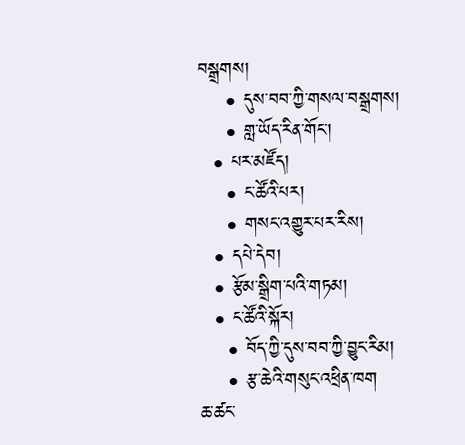བསྒྲགས།
    • དུས་བབ་ཀྱི་གསལ་བསྒྲགས།
    • གླ་ཡོད་རིན་གོང་།
  • པར་མཛོད།
    • ང་ཚོའི་པར།
    • གསང་འགྱུར་པར་རིས།
  • དཔེ་དེབ།
  • རྩོམ་སྒྲིག་པའི་གཏམ།
  • ང་ཚོའི་སྐོར།
    • བོད་ཀྱི་དུས་བབ་ཀྱི་བྱུང་རིམ།
    • རྩ་ཆེའི་གསུང་འཕྲིན་ཁག
ཆ་ཚང་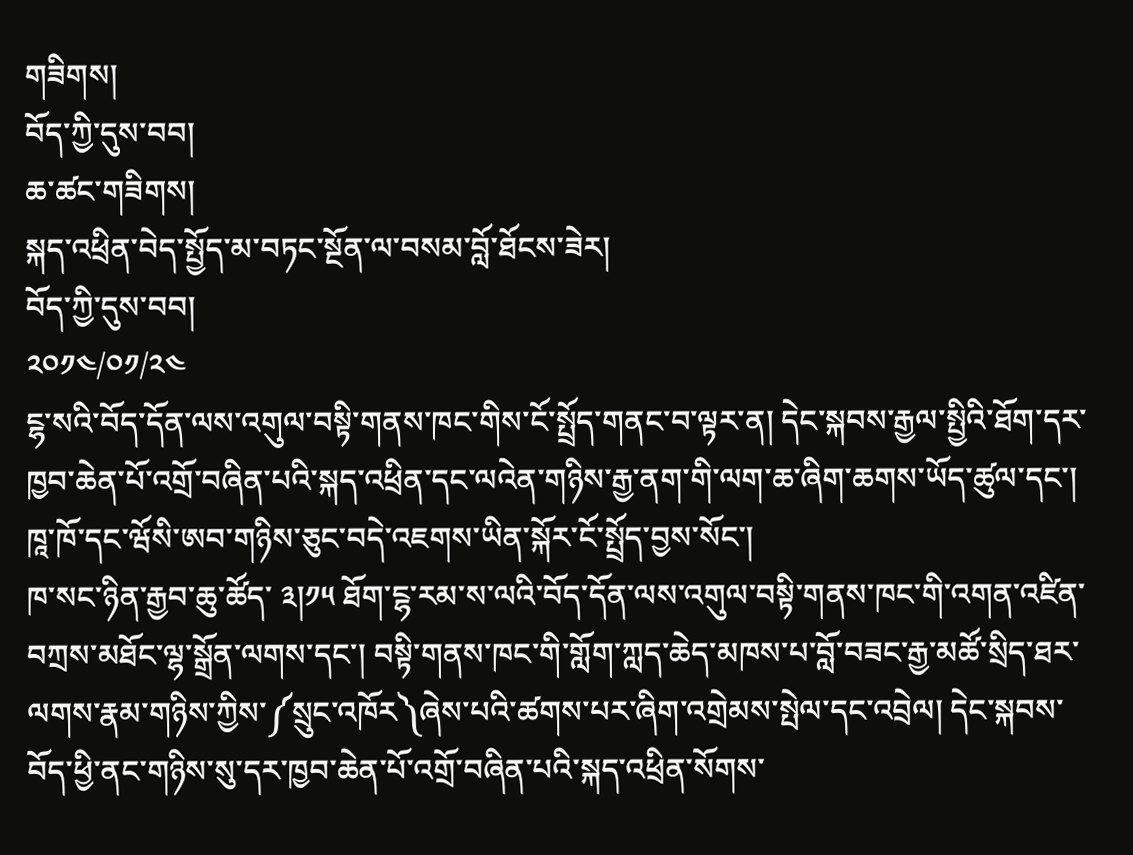གཟིགས།
བོད་ཀྱི་དུས་བབ།
ཆ་ཚང་གཟིགས།
སྐད་འཕྲིན་བེད་སྤྱོད་མ་བཏང་སྔོན་ལ་བསམ་བློ་ཐོངས་ཟེར།
བོད་ཀྱི་དུས་བབ།
༢༠༡༤/༠༡/༢༤
ངྷ་སའི་བོད་དོན་ལས་འགུལ་བསྟི་གནས་ཁང་གིས་ངོ་སྤྲོད་གནང་བ་ལྟར་ན། དེང་སྐབས་རྒྱལ་སྤྱིའི་ཐོག་དར་ཁྱབ་ཆེན་པོ་འགྲོ་བཞིན་པའི་སྐད་འཕྲིན་དང་ལའེན་གཉིས་རྒྱ་ནག་གི་ལག་ཆ་ཞིག་ཆགས་ཡོད་ཚུལ་དང་། ཁཱ་ཁོ་དང་ཝོསི་ཨབ་གཉིས་ཅུང་བདེ་འཇགས་ཡིན་སྐོར་ངོ་སྤྲོད་བྱས་སོང་།
ཁ་སང་ཉིན་རྒྱབ་ཆུ་ཚོད་ ༣།༡༥ ཐོག་ངྷ་རམ་ས་ལའི་བོད་དོན་ལས་འགུལ་བསྟི་གནས་ཁང་གི་འགན་འཛིན་བཀྲས་མཐོང་ལྷ་སྒྲོན་ལགས་དང་། བསྟི་གནས་ཁང་གི་གློག་ཀླད་ཆེད་མཁས་པ་བློ་བཟང་རྒྱ་མཚོ་སྲིད་ཐར་ལགས་རྣམ་གཉིས་ཀྱིས་༼སྲུང་འཁོར༽ཞེས་པའི་ཚགས་པར་ཞིག་འགྲེམས་སྤེལ་དང་འབྲེལ། དེང་སྐབས་བོད་ཕྱི་ནང་གཉིས་སུ་དར་ཁྱབ་ཆེན་པོ་འགྲོ་བཞིན་པའི་སྐད་འཕྲིན་སོགས་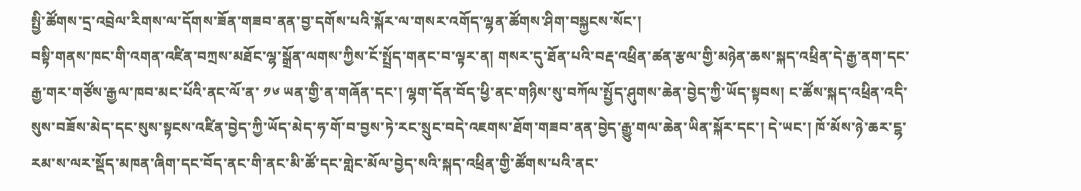སྤྱི་ཚོགས་དྲ་འབྲེལ་རིགས་ལ་དོགས་ཟོན་གཟབ་ནན་བྱ་དགོས་པའི་སྐོར་ལ་གསར་འགོད་ལྷན་ཚོགས་ཤིག་བསྐྱངས་སོང་།
བསྟི་གནས་ཁང་གི་འགན་འཛིན་བཀྲས་མཐོང་ལྷ་སྒྲོན་ལགས་ཀྱིས་ངོ་སྤྲོད་གནང་བ་ལྟར་ན། གསར་དུ་ཐོན་པའི་བརྡ་འཕྲིན་ཚན་རྩལ་གྱི་མཉེན་ཆས་སྐད་འཕྲིན་དེ་རྒྱ་ནག་དང་རྒྱ་གར་གཙོས་རྒྱལ་ཁབ་མང་པོའི་ནང་ལོ་ན་ ༡༦ ཡན་གྱི་ན་གཞོན་དང་། ལྷག་དོན་བོད་ཕྱི་ནང་གཉིས་སུ་བཀོལ་སྤྱོད་ཤུགས་ཆེན་བྱེད་ཀྱི་ཡོད་སྟབས། ང་ཚོས་སྐད་འཕྲིན་འདི་སུས་བཟོས་མེད་དང་སུས་སྟངས་འཛིན་བྱེད་ཀྱི་ཡོད་མེད་ཧ་གོ་བ་བྱས་ཏེ་རང་སྲུང་བདེ་འཇགས་ཐོག་གཟབ་ནན་བྱེད་རྒྱུ་གལ་ཆེན་ཡིན་སྐོར་དང་། དེ་ཡང་། ཁོ་མོས་ཉེ་ཆར་ངྷ་རམ་ས་ལར་སྡོད་མཁན་ཞིག་དང་བོད་ནང་གི་ནང་མི་ཚོ་དང་གླེང་མོལ་བྱེད་སའི་སྐད་འཕྲིན་གྱི་ཚོགས་པའི་ནང་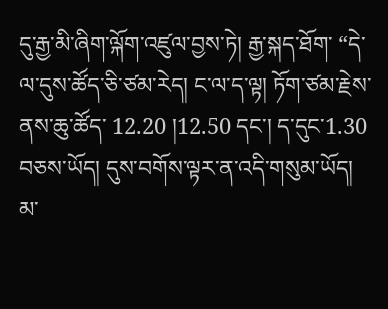དུ་རྒྱ་མི་ཞིག་ལྐོག་འཛུལ་བྱས་ཏེ། རྒྱ་སྐད་ཐོག་ “དེ་ལ་དུས་ཚོད་ཅི་ཙམ་རེད། ང་ལ་ད་ལྟ། ཏོག་ཙམ་རྗེས་ནས་ཆུ་ཚོད་ 12.20 །12.50 དང་། ད་དུང་1.30 བཅས་ཡོད། དུས་བགོས་ལྟར་ན་འདི་གསུམ་ཡོད། མ་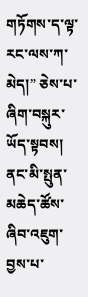གཏོགས་ད་ལྟ་རང་ལས་ཀ་མེད།” ཅེས་པ་ཞིག་བསྐུར་ཡོད་སྟབས། ནང་མི་སྤུན་མཆེད་ཚོས་ཞིབ་འཇུག་བྱས་པ་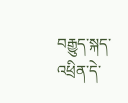བརྒྱུད་སྐད་འཕྲིན་དེ་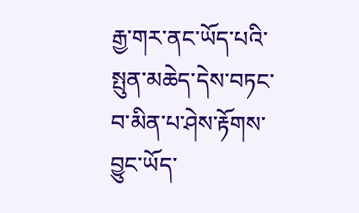རྒྱ་གར་ནང་ཡོད་པའི་སྤུན་མཆེད་དེས་བཏང་བ་མིན་པ་ཤེས་རྟོགས་བྱུང་ཡོད་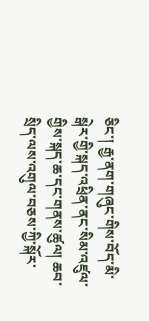ཅིང་། རྒྱ་ནག་གཞུང་གིས་བོད་མི་སྒེར་གྱི་སྐད་འཕྲིན་ནང་སིམ་འཛུལ་གྱིས་སྐད་ཆ་དང་གནས་ཚུལ། ཆབ་སྲིད་ལས་འགུལ་བཅས་ཀྱི་སྐོར་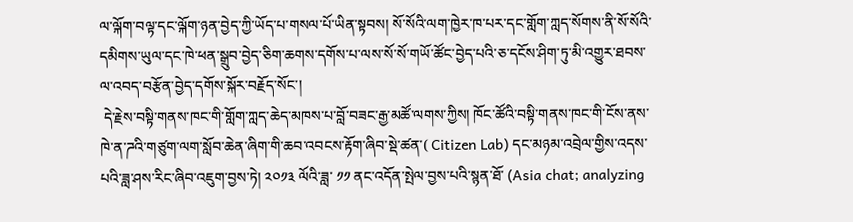ལ་ལྐོག་བལྟ་དང་ལྐོག་ཉན་བྱེད་ཀྱི་ཡོད་པ་གསལ་པོ་ཡིན་སྟབས། སོ་སོའི་ལག་ཁྱེར་ཁ་པར་དང་གློག་ཀླད་སོགས་ནི་སོ་སོའི་དམིགས་ཡུལ་དང་ཁེ་ཕན་སྒྲུབ་བྱེད་ཅིག་ཆགས་དགོས་པ་ལས་སོ་སོ་གཡོ་ཚོང་བྱེད་པའི་ཅ་དངོས་ཤིག་ཏུ་མི་འགྱུར་ཐབས་ལ་འབད་བརྩོན་བྱེད་དགོས་སྐོར་བརྗོད་སོང་།
 དེ་རྗེས་བསྟི་གནས་ཁང་གི་གློག་ཀླད་ཆེད་མཁས་པ་བློ་བཟང་རྒྱ་མཚོ་ལགས་ཀྱིས། ཁོང་ཚོའི་བསྟི་གནས་ཁང་གི་ངོས་ནས་ཁེ་ན་ཌའི་གཙུག་ལག་སློབ་ཆེན་ཞིག་གི་ཆབ་འབངས་རྟོག་ཞིབ་སྡེ་ཚན་( Citizen Lab) དང་མཉམ་འབྲེལ་གྱིས་འདས་པའི་ཟླ་ཤས་རིང་ཞིབ་འཇུག་བྱས་ཏེ། ༢༠༡༣ ལོའི་ཟླ་ ༡༡ ནང་འདོན་སྤེལ་བྱས་པའི་སྙན་ཐོ་ (Asia chat; analyzing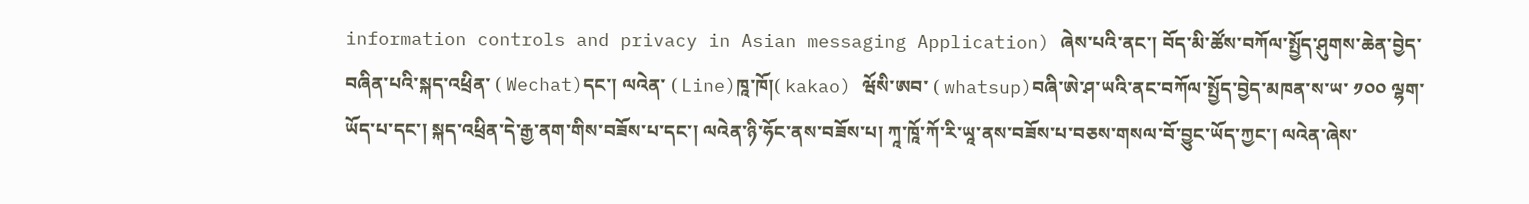information controls and privacy in Asian messaging Application) ཞེས་པའི་ནང་། བོད་མི་ཚོས་བཀོལ་སྤྱོད་ཤུགས་ཆེན་བྱེད་བཞིན་པའི་སྐད་འཕྲིན་ ( Wechat)དང་། ལའེན་ ( Line)ཁཱ་ཁོ།( kakao) ཝོསི་ཨབ་ ( whatsup)བཞི་ཨེ་ཤ་ཡའི་ནང་བཀོལ་སྤྱོད་བྱེད་མཁན་ས་ཡ་ ༡༠༠ ལྷག་ཡོད་པ་དང་། སྐད་འཕྲིན་དེ་རྒྱ་ནག་གིས་བཟོས་པ་དང་། ལའེན་ཉི་ཧོང་ནས་བཟོས་པ། ཀཱ་ཁཱོ་ཀོ་རི་ཡཱ་ནས་བཟོས་པ་བཅས་གསལ་བོ་བྱུང་ཡོད་ཀྱང་། ལའེན་ཞེས་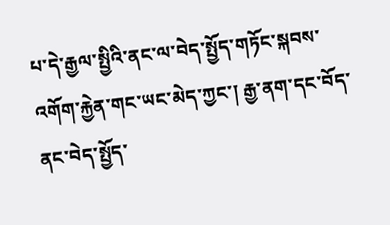པ་དེ་རྒྱལ་སྤྱིའི་ནང་ལ་བེད་སྤྱོད་གཏོང་སྐབས་འགོག་རྐྱེན་གང་ཡང་མེད་ཀྱང་། རྒྱ་ནག་དང་བོད་ནང་བེད་སྤྱོད་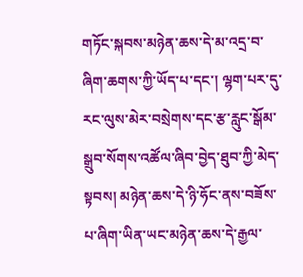གཏོང་སྐབས་མཉེན་ཆས་དེ་མ་འདྲ་བ་ཞིག་ཆགས་ཀྱི་ཡོད་པ་དང་། ལྷག་པར་དུ་རང་ལུས་མེར་བསྲེགས་དང་རྩ་རླུང་སྒོམ་སྒྲུབ་སོགས་འཚོལ་ཞིབ་བྱེད་ཐུབ་ཀྱི་མེད་སྟབས། མཉེན་ཆས་དེ་ཉི་ཧོང་ནས་བཟོས་པ་ཞིག་ཡིན་ཡང་མཉེན་ཆས་དེ་རྒྱལ་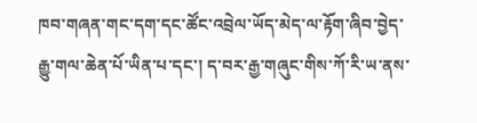ཁབ་གཞན་གང་དག་དང་ཚོང་འབྲེལ་ཡོད་མེད་ལ་རྟོག་ཞིབ་བྱེད་རྒྱུ་གལ་ཆེན་པོ་ཡིན་པ་དང་། ད་བར་རྒྱ་གཞུང་གིས་ཀོ་རི་ཡ་ནས་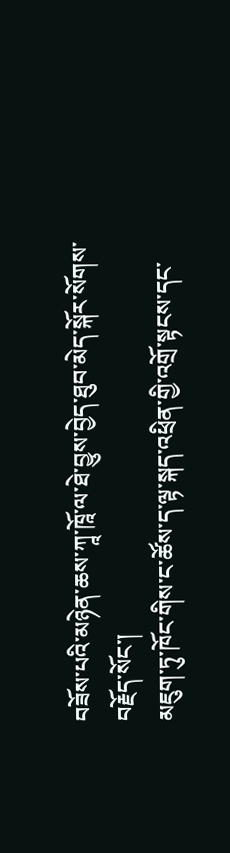བཟོས་པའི་མཉེན་ཆས་ཀཱ་ཁཱོ་ལ་ཐེ་བྱུས་བྱེད་ཐུབ་མེད་སྐོར་སོགས་བརྗོད་སོང་།
མཇུག་ཏུ་ཁོང་གིས་ང་ཚོས་ད་ལྟ་སྐད་འཕྲིན་གྱི་འགྲོ་སྟངས་དང་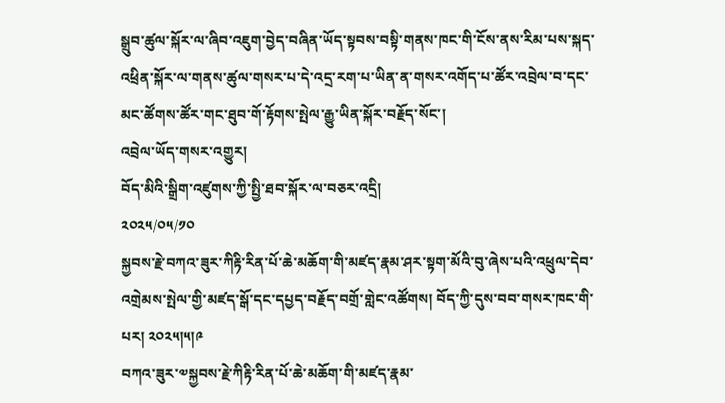སྒྲུབ་ཚུལ་སྐོར་ལ་ཞིབ་འཇུག་བྱེད་བཞིན་ཡོད་སྟབས་བསྟི་གནས་ཁང་གི་ངོས་ནས་རིམ་པས་སྐད་འཕྲིན་སྐོར་ལ་གནས་ཚུལ་གསར་པ་དེ་འདྲ་རག་པ་ཡིན་ན་གསར་འགོད་པ་ཚོར་འབྲེལ་བ་དང་མང་ཚོགས་ཚོར་གང་ཐུབ་གོ་རྟོགས་སྤེལ་རྒྱུ་ཡིན་སྐོར་བརྗོད་སོང་།
འབྲེལ་ཡོད་གསར་འགྱུར།
བོད་མིའི་སྒྲིག་འཛུགས་ཀྱི་སྤྱི་ཐབ་སྐོར་ལ་བཅར་འདྲི།
༢༠༢༥/༠༥/༡༠
སྐྱབས་རྗེ་བཀའ་ཟུར་ཀིརྟི་རིན་པོ་ཆེ་མཆོག་གི་མཛད་རྣམ་ཤར་སྟག་མོའི་བུ་ཞེས་པའི་འཕྲུལ་དེབ་འགྲེམས་སྤེལ་གྱི་མཛད་སྒོ་དང་དཔྱད་བརྗོད་བགྲོ་གླེང་འཚོགས། བོད་ཀྱི་དུས་བབ་གསར་ཁང་གི་པར། ༢༠༢༥།༥།༩
བཀའ་ཟུར་༧སྐྱབས་རྗེ་ཀིརྟི་རིན་པོ་ཆེ་མཆོག་གི་མཛད་རྣམ་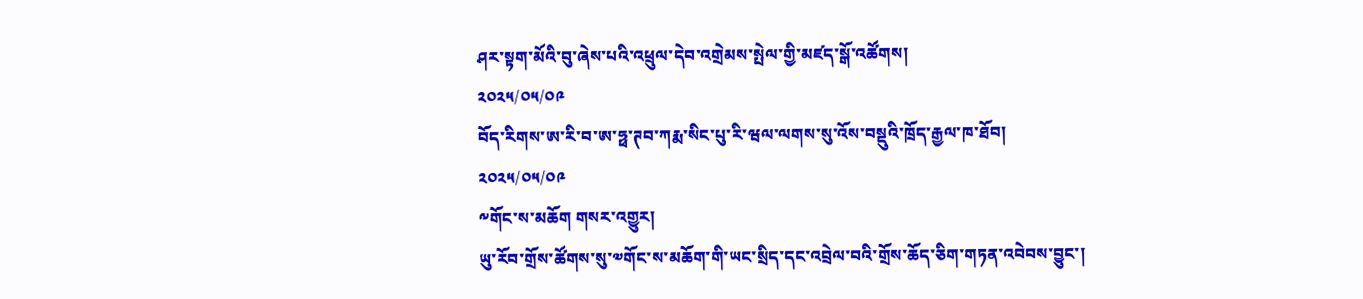ཤར་སྟག་མོའི་བུ་ཞེས་པའི་འཕྲུལ་དེབ་འགྲེམས་སྤེལ་གྱི་མཛད་སྒོ་འཚོགས།
༢༠༢༥/༠༥/༠༩
བོད་རིགས་ཨ་རི་བ་ཨ་ཧྥ་ཊབ་ཀརྨ་སིང་པུ་རི་ཝལ་ལགས་སུ་འོས་བསྡུའི་ཁྲོད་རྒྱལ་ཁ་ཐོབ།
༢༠༢༥/༠༥/༠༩
༸གོང་ས་མཆོག གསར་འགྱུར།
ཡུ་རོབ་གྲོས་ཚོགས་སུ་༧གོང་ས་མཆོག་གི་ཡང་སྲིད་དང་འབྲེལ་བའི་གྲོས་ཆོད་ཅིག་གཏན་འབེབས་བྱུང་།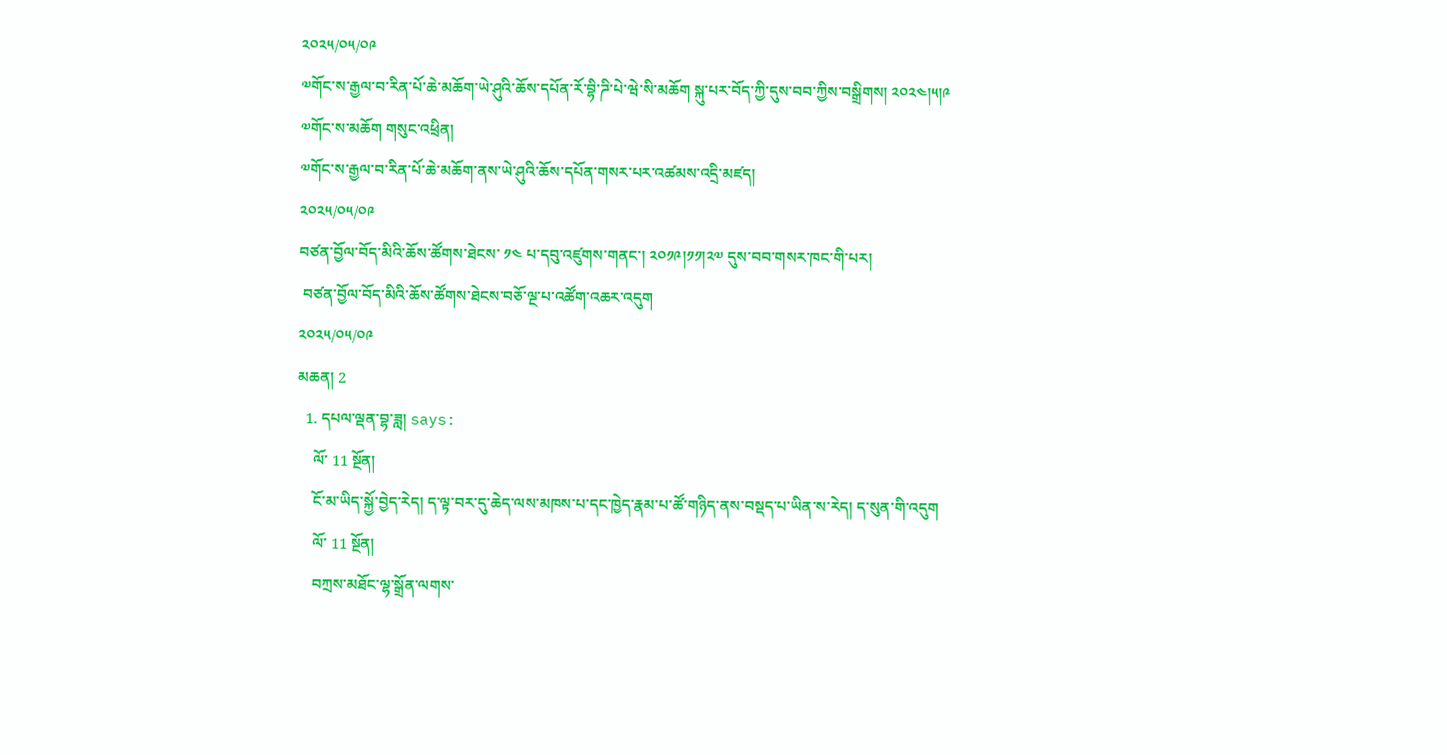༢༠༢༥/༠༥/༠༩
༧གོང་ས་རྒྱལ་བ་རིན་པོ་ཆེ་མཆོག་ཡེ་ཤུའི་ཆོས་དཔོན་རོ་བྷི་ཌི་པེ་ཝེ་སི་མཆོག སྐུ་པར་བོད་ཀྱི་དུས་བབ་ཀྱིས་བསྒྲིགས། ༢༠༢༤།༥།༩
༧གོང་ས་མཆོག གསུང་འཕྲིན།
༧གོང་ས་རྒྱལ་བ་རིན་པོ་ཆེ་མཆོག་ནས་ཡེ་ཤུའི་ཆོས་དཔོན་གསར་པར་འཚམས་འདྲི་མཛད།
༢༠༢༥/༠༥/༠༩
བཙན་བྱོལ་བོད་མིའི་ཆོས་ཚོགས་ཐེངས་ ༡༤ པ་དབུ་འཛུགས་གནང་། ༢༠༡༩།༡༡།༢༧ དུས་བབ་གསར་ཁང་གི་པར།
 བཙན་བྱོལ་བོད་མིའི་ཆོས་ཚོགས་ཐེངས་བཅོ་ལྔ་པ་འཚོག་འཆར་འདུག
༢༠༢༥/༠༥/༠༩
མཆན། 2
  1. དཔལ་ལྡན་བྷ་ཟླ། says:
    ལོ་ 11 སྔོན།
    ངོ་མ་ཡིད་སྐྱོ་བྱེད་རེད། ད་ལྟ་བར་དུ་ཆེད་ལས་མཁས་པ་དང་ཁྱེད་རྣམ་པ་ཚོ་གཉིད་ནས་བསྡད་པ་ཡིན་ས་རེད། ད་སུན་གི་འདུག
    ལོ་ 11 སྔོན།
    བཀྲས་མཐོང་ལྷ་སྒྲོན་ལགས་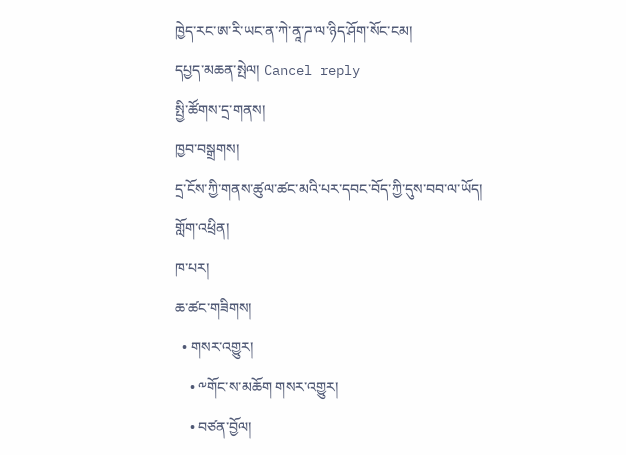ཁྱེད་རང་ཨ་རི་ཡང་ན་ཀེ་ནཱ་ཌ་ལ་ཉིད་ཤོག་སོང་ངམ།
དཔྱད་མཆན་སྤེལ། Cancel reply
སྤྱི་ཚོགས་དྲ་གནས།
ཁྱབ་བསྒྲགས།
དྲ་ངོས་ཀྱི་གནས་ཚུལ་ཚང་མའི་པར་དབང་བོད་ཀྱི་དུས་བབ་ལ་ཡོད།
གློག་འཕྲིན།
ཁ་པར།
ཆ་ཚང་གཟིགས།
  • གསར་འགྱུར།
    • ༸གོང་ས་མཆོག གསར་འགྱུར།
    • བཙན་བྱོལ།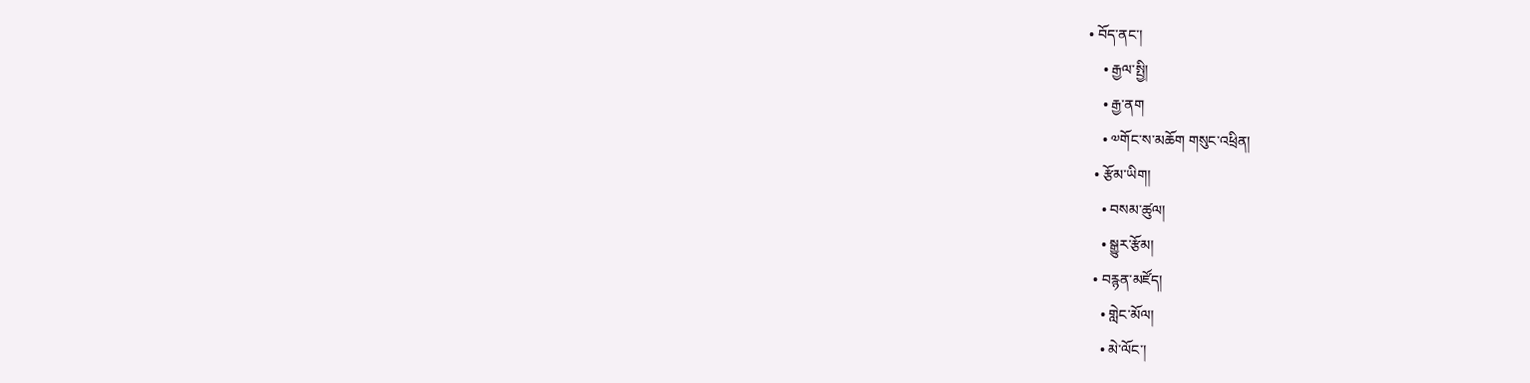• བོད་ནང་།
    • རྒྱལ་སྤྱི།
    • རྒྱ་ནག
    • ༧གོང་ས་མཆོག གསུང་འཕྲིན།
  • རྩོམ་ཡིག།
    • བསམ་ཚུལ།
    • སྒྱུར་རྩོམ།
  • བརྙན་མཛོད།
    • གླེང་མོལ།
    • མེ་ལོང་།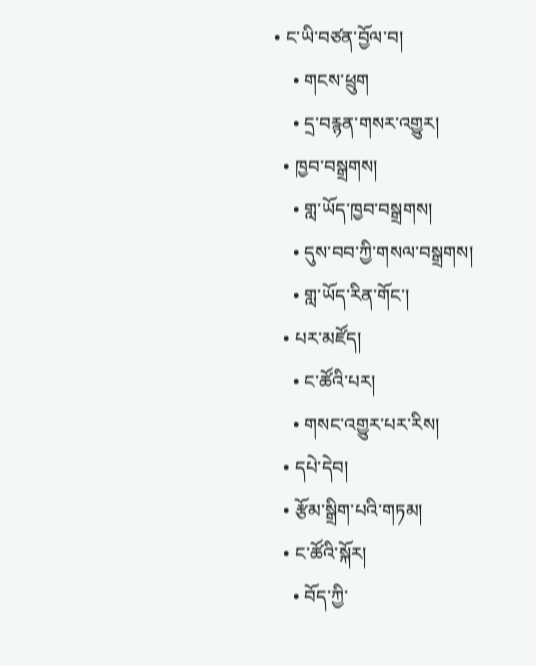• ང་ཡི་བཙན་བྱོལ་བ།
    • གངས་ཕྲུག
    • དྲ་བརྙན་གསར་འགྱུར།
  • ཁྱབ་བསྒྲགས།
    • གླ་ཡོད་ཁྱབ་བསྒྲགས།
    • དུས་བབ་ཀྱི་གསལ་བསྒྲགས།
    • གླ་ཡོད་རིན་གོང་།
  • པར་མཛོད།
    • ང་ཚོའི་པར།
    • གསང་འགྱུར་པར་རིས།
  • དཔེ་དེབ།
  • རྩོམ་སྒྲིག་པའི་གཏམ།
  • ང་ཚོའི་སྐོར།
    • བོད་ཀྱི་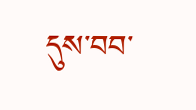དུས་བབ་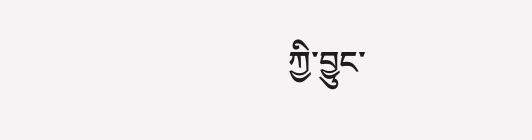ཀྱི་བྱུང་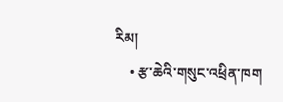རིམ།
    • རྩ་ཆེའི་གསུང་འཕྲིན་ཁག